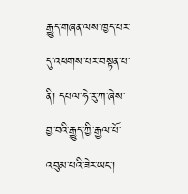རྒྱུད་གཞན་ལས་ཁྱད་པར་དུ་འཕགས་པར་བསྟན་པ་ནི། དཔལ་ཧེ་རུ་ཀ་ཞེས་བྱ་བའི་རྒྱུད་ཀྱི་རྒྱལ་པོ་འབུམ་པའི་ཟེར་ཡང་།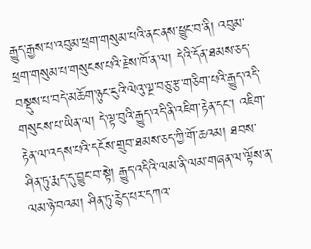རྒྱུད་རྒྱས་པ་འབུམ་ཕྲག་གསུམ་པའི་ནང་ནས་ཕྱུང་བ་ནི། འབུམ་ཕྲག་གསུམ་པ་གསུངས་པའི་རྗེས་ཁོ་ན་ལ། དེའི་དོན་ཐམས་ཅད་བསྡུས་པ་བདེ་མཆོག་ཉུང་ངུའི་ལེའུ་ལྔ་བཅུ་རྩ་གཅིག་པའི་རྒྱུད་འདི་གསུངས་པ་ཡིན་ལ། དེ་ལྟ་བུའི་རྒྱུད་འདི་ནི་འཇིག་རྟེན་དང་། འཇིག་རྟེན་ལ་འདས་པའི་དངོས་གྲུབ་ཐམས་ཅད་ཀྱི་གོ་ཆའམ། ཐབས་ཤིན་ཏུ་རྨད་དུ་བྱུང་བ་སྟེ། རྒྱུད་འདིའི་ལམ་ནི་ལམ་གཞན་ལ་ལྟོས་ན་ལམ་ཉེ་བའམ། ཤིན་ཏུ་རྙེད་པར་དཀའ་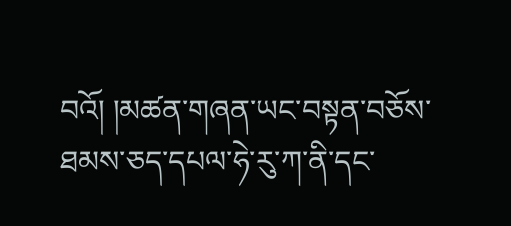བའོ། །མཚན་གཞན་ཡང་བསྟན་བཅོས་ཐམས་ཅད་དཔལ་ཧེ་རུ་ཀ་ནི་དང་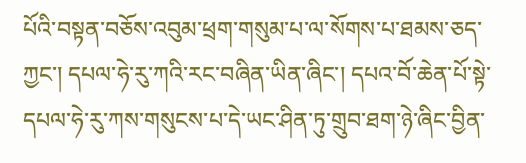པོའི་བསྟན་བཅོས་འབུམ་ཕྲག་གསུམ་པ་ལ་སོགས་པ་ཐམས་ཅད་ཀྱང་། དཔལ་ཧེ་རུ་ཀའི་རང་བཞིན་ཡིན་ཞིང་། དཔའ་བོ་ཆེན་པོ་སྟེ་དཔལ་ཧེ་རུ་ཀས་གསུངས་པ་དེ་ཡང་ཤིན་ཏུ་གྲུབ་ཐག་ཉེ་ཞིང་བྱིན་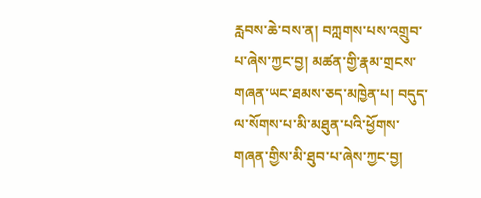རླབས་ཆེ་བས་ན། བཀླགས་པས་འགྲུབ་པ་ཞེས་ཀྱང་བྱ། མཚན་གྱི་རྣམ་གྲངས་གཞན་ཡང་ཐམས་ཅད་མཁྱེན་པ། བདུད་ལ་སོགས་པ་མི་མཐུན་པའི་ཕྱོགས་གཞན་གྱིས་མི་ཐུབ་པ་ཞེས་ཀྱང་བྱ།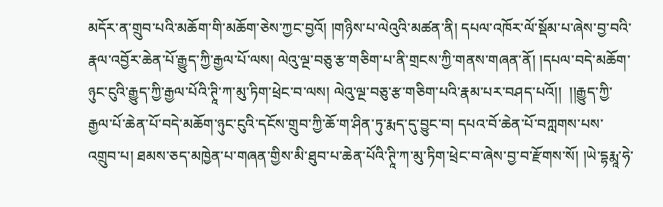མདོར་ན་གྲུབ་པའི་མཆོག་གི་མཆོག་ཅེས་ཀྱང་བྱའོ། །གཉིས་པ་ལེའུའི་མཚན་ནི། དཔལ་འཁོར་ལོ་སྡོམ་པ་ཞེས་བྱ་བའི་རྣལ་འབྱོར་ཆེན་པོ་རྒྱུད་ཀྱི་རྒྱལ་པོ་ལས། ལེའུ་ལྔ་བཅུ་རྩ་གཅིག་པ་ནི་གྲངས་ཀྱི་གནས་གཞན་ནོ། །དཔལ་བདེ་མཆོག་ཉུང་ངུའི་རྒྱུད་ཀྱི་རྒྱལ་པོའི་ཊཱི་ཀ་མུ་ཏིག་ཕྲེང་བ་ལས། ལེའུ་ལྔ་བཅུ་རྩ་གཅིག་པའི་རྣམ་པར་བཤད་པའོ།།  །།རྒྱུད་ཀྱི་རྒྱལ་པོ་ཆེན་པོ་བདེ་མཆོག་ཉུང་ངུའི་དངོས་གྲུབ་ཀྱི་ཆོ་ག་ཤིན་ཏུ་རྨད་དུ་བྱུང་བ། དཔའ་བོ་ཆེན་པོ་བཀླགས་པས་འགྲུབ་པ། ཐམས་ཅད་མཁྱེན་པ་གཞན་གྱིས་མི་ཐུབ་པ་ཆེན་པོའི་ཊཱི་ཀ་མུ་ཏིག་ཕྲེང་བ་ཞེས་བྱ་བ་རྫོགས་སོ། །ཡེ་དྷརྨཱ་ཧེ་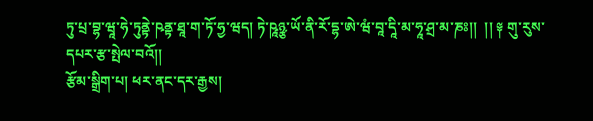ཏུ་པྲ་བྷ་ཝཱ་ཧེ་ཏུནྟེ་ཥནྟ་ཐཱ་ག་ཏོ་ཧྱ་ཝད། ཏེ་ཥཱཉྩ་ཡོ་ནི་རོ་དྷ་ཨེ་ཝཾ་བཱ་དཱི་མ་ཧཱ་ཤྲ་མ་ཎཿ།།  །། ༈ གུ་རུས་དཔར་རྩ་སྤེལ་བའོ།།
རྩོམ་སྒྲིག་པ། ཕར་ནང་དར་རྒྱས།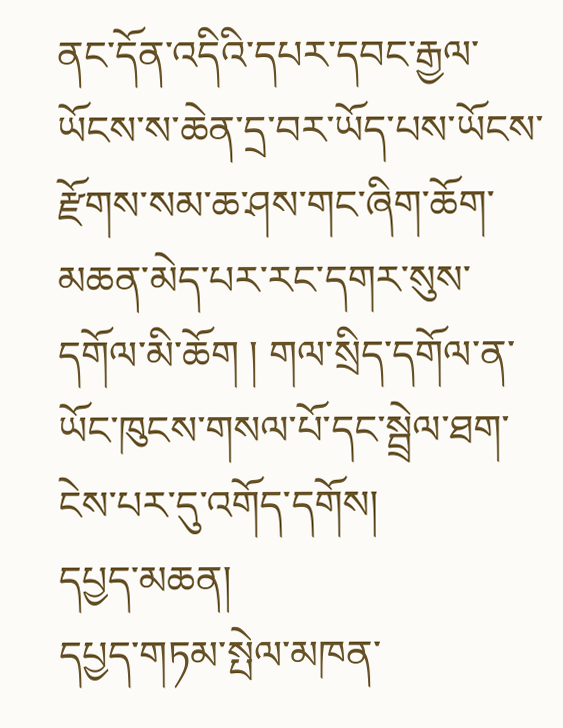ནང་དོན་འདིའི་དཔར་དབང་རྒྱལ་ཡོངས་ས་ཆེན་དྲ་བར་ཡོད་པས་ཡོངས་རྫོགས་སམ་ཆ་ཤས་གང་ཞིག་ཆོག་མཆན་མེད་པར་རང་དགར་སུས་དགོལ་མི་ཆོག ། གལ་སྲིད་དགོལ་ན་ཡོང་ཁུངས་གསལ་པོ་དང་སྦྲེལ་ཐག་ངེས་པར་དུ་འགོད་དགོས།
དཔྱད་མཆན།
དཔྱད་གཏམ་སྤེལ་མཁན་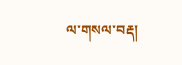ལ་གསལ་བརྡ།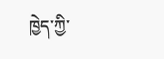ཁྱེད་ཀྱི་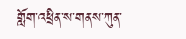གློག་འཕྲིན་ས་གནས་ཀུན་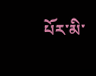པོར་མི་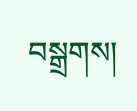བསྒྲགས།